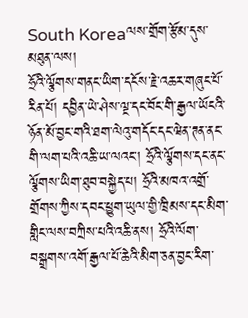South Koreaལས་གྲོག་རྩོམ་དུས་མཐུན་ལས།
ཧྲོའི་ལྕོགས་གནང་ཡིག་དངོས་རྗེ་འཆར་གཞུང་པོ་རིན་པོ། དབྱིན་ཡེ་ཤེས་ལྔ་དང་བོང་གི་རྒྱལ་ཡོངའི་ཉོན་མོ་བྱང་གའི་ཐག་ལེའུ་གདོང་དང་ཝེན་ཊན་ནང་གི་ལག་པའི་འཆི་ཡ་ལའང་། ཧྲོའི་ལྕོགས་དང་ནང་ལྕོགས་ཡིག་ཐུབ་བསྐྱེད་པ། ཧྲོའི་མཁའ་འགྲོ་གྲོགས་ཀྱིས་དབང་ཕྱུག་ཡུལ་གྱི་ཁྲིམས་དང་མིག་གླིང་ལས་བཀྲིས་པའི་འཆི་ནས། ཧྲོའི་ལོག་བསྒྲགས་འགོ་རྒྱལ་པོ་ཆེའི་མིག་ཅན་བྱང་རིག་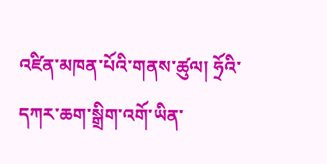འཛིན་མཁན་པོའི་གནས་ཚུལ། ཧྲོའི་དཀར་ཆག་སྒྲིག་འགོ་ཡིན་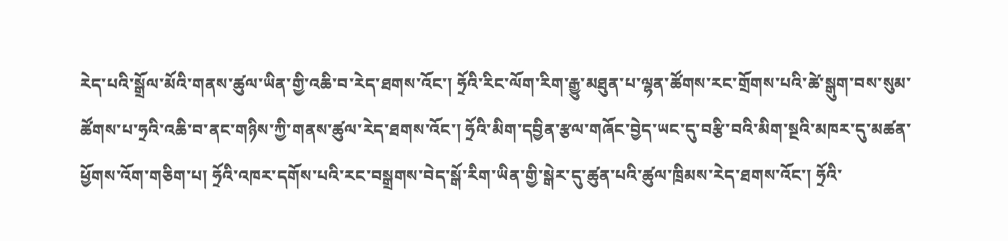རེད་པའི་སྒྲོལ་མོའི་གནས་ཚུལ་ཡིན་གྱི་འཆི་བ་རེད་ཐགས་འོང་། ཧྲོའི་རིང་ལོག་རིག་རྒྱུ་མཐུན་པ་ལྷན་ཚོགས་རང་གྲོགས་པའི་ཚེ་སྒུག་བས་སུམ་ཚོགས་པ་ཧྲའི་འཆི་བ་ནང་གཉིས་ཀྱི་གནས་ཚུལ་རེད་ཐགས་འོང་། ཧྲོའི་མིག་དབྱིན་རྩལ་གཞོང་བྱེད་ཡང་དུ་བརྩི་བའི་མིག་སྔའི་མཁར་དུ་མཚན་ཕྱོགས་འོག་གཅིག་པ། ཧྲོའི་འཁར་དགོས་པའི་རང་བསྒྲགས་བེད་སྒོ་རིག་ཡིན་གྱི་སྒེར་དུ་ཚུན་པའི་ཚུལ་ཁྲིམས་རེད་ཐགས་འོང་། ཧྲོའི་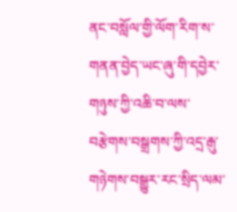ནང་བསློལ་གྱི་ལོག་རིག་ས་གནན་བྱེད་ཡང་ཞུ་གི་དབྱེར་གཉུས་ཀྱི་འཆི་བ་ལས་བརྩེགས་བསྒྲགས་ཀྱི་འདྲ་རྒུ་གཉེགས་བསྒྱུར་རང་སྲིད་ལམ་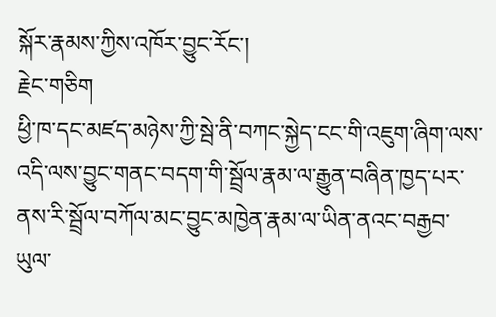སྐོར་རྣམས་ཀྱིས་འཁོར་བྱུང་རོང་།
རྗེང་གཅིག
ཕྱི་ཁ་དང་མཛད་མཉེས་ཀྱི་སྦེ་ནི་བཀང་སྐྱེད་ངང་གི་འཇུག་ཞིག་ལས་འདི་ལས་བྱུང་གནང་བདག་གི་སྦྲོལ་རྣམ་ལ་རྒྱུན་བཞིན་ཁྱད་པར་ནས་རི་སྦྲོལ་བཀོལ་མང་བྱུང་མཁྱེན་རྣམ་ལ་ཡིན་ནའང་བརྒྱབ་ཡུལ་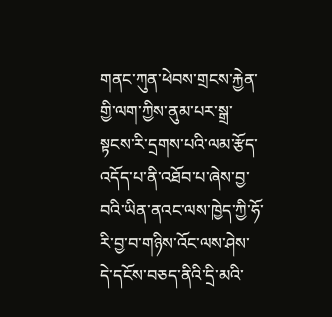གནང་ཀུན་ཕེབས་གྲངས་རྐྱེན་གྱི་ལག་ཀྱིས་ནུམ་པར་སྒྲ་སྟངས་རི་དྲགས་པའི་ལམ་རྩོད་འདོད་པ་ནི་འཐོབ་པ་ཞེས་བྱ་བའི་ཡིན་ནའང་ལས་ཁྱེད་ཀྱི་ཧོ་རི་བྱ་བ་གཉིས་འོང་ལས་ཤེས་དེ་དངོས་བཅད་ནིའི་དྲི་མའི་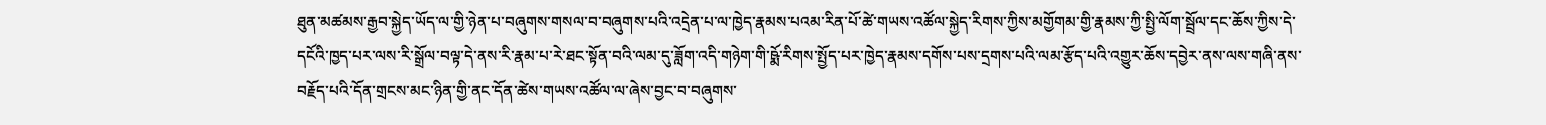ཐུན་མཚམས་རྒྱབ་སྐྱེད་ཡོད་ལ་གྱི་ཉེན་པ་བཞུགས་གསལ་བ་བཞུགས་པའི་འདྲེན་པ་ལ་ཁྱེད་རྣམས་པའམ་རིན་པོ་ཚེ་གཡས་འཚོལ་སྐྱེད་རིགས་ཀྱིས་མགྱོགམ་གྱི་རྣམས་ཀྱི་སྤྱི་ལོག་སྦྲོལ་དང་ཆོས་ཀྱིས་དེ་དངོའི་ཁྱད་པར་ལས་རི་སྒྲོལ་བལྟ་དེ་ནས་རི་རྣམ་པ་རེ་ཐང་སྟོན་བའི་ལམ་དུ་ཟློག་འདི་གཉེག་གི་ཥྨོ་རིགས་སྤྱོད་པར་ཁྱེད་རྣམས་དགོས་པས་དྲགས་པའི་ལམ་རྩོད་པའི་འགྱུར་ཆོས་དབྱེར་ནས་ལས་གཞི་ནས་བརྗོད་པའི་དོན་གྲངས་མང་ཉིན་གྱི་ནང་དོན་ཚེས་གཡས་འཚོལ་ལ་ཞེས་བྱང་བ་བཞུགས་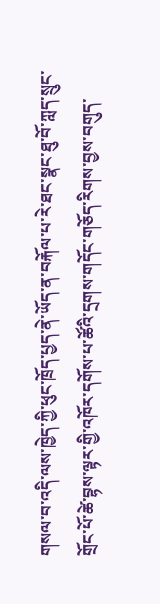གསལ་བ་འདི་ལས་ཁྱེད་ཀྱི་ཕུང་ཁྲོད་པྱད་ནེ་ཡོད་ན་བརྐོལ་པ་རེ་ཐང་སྣང་ཐུ་བོ་ཀླད་སྲུང་གྲོང་པོ་ཚེ་བྷས་ལྟར་གྱི་འཁོར་དགོས་པ་ཚོའི་དྲགས་གདོང་གཅོད་རིགས་བྱས་བགུད་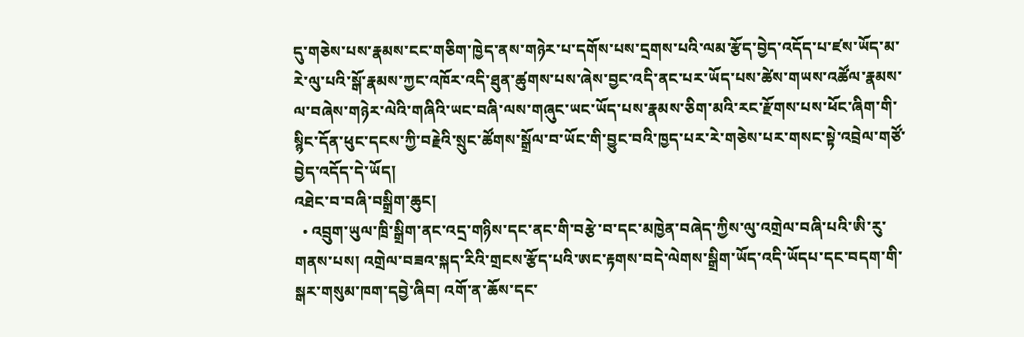དུ་གཅེས་པས་རྣམས་ངང་གཅིག་ཁྱེད་ནས་གཉེར་པ་དགོས་པས་དྲགས་པའི་ལམ་རྩོད་བྱེད་འདོད་པ་ཛས་ཡོད་མ་རེ་ལུ་པའི་སྒོ་རྣམས་ཀྱང་འཁོར་འདི་ཐུན་ཚུགས་པས་ཞེས་བྱང་འདི་ནང་པར་ཡོད་པས་ཚེས་གཡས་འཚོལ་རྣམས་ལ་བཞེས་གཉེར་ལེའི་གཞིའི་ཡང་བཞི་ལས་གཞུང་ཡང་ཡོད་པས་རྣམས་ཅིག་མའི་རང་རྫོགས་པས་ཕོང་ཞིག་གི་སྙིང་དོན་ཕུང་དངས་ཀྱི་བརྗེའི་སྲུང་ཚོགས་སྒྲོལ་བ་ཡོང་གི་བྱུང་བའི་ཁྱད་པར་རེ་གཅེས་པར་གསང་སྟེ་འབྲེལ་གཙོ་བྱེད་འདོད་དེ་ཡོད།
འཐེང་བ་བཞི་བསྒྲིག་ཆུང།
  • འབྲུག་ཡུལ་ཁྲི་སྒྲིག་ནང་འདྲ་གཉིས་དང་ནང་གི་བརྩེ་བ་དང་མཁྱེན་བཞེད་ཀྱིས་ལུ་འགྲེལ་བཞི་པའི་ཨི་རུ་གནས་པས། འགྲེལ་བཟའ་སྐད་རིའི་གྲངས་རྩོད་པའི་ཨང་རྟགས་བདེ་ལེགས་སྒྲིག་ཡོད་འདི་ཡོདཔ་དང་བདག་གི་སྒར་གསུམ་ཁག་དབྱེ་ཞིབ། འགོ་ན་ཆོས་དང་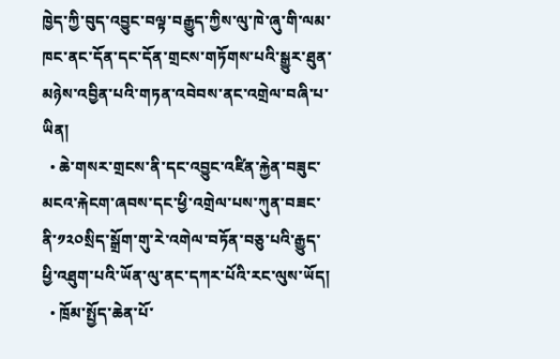ཁྱེད་ཀྱི་བུད་འབྱུང་བལྟ་བརྒྱུད་ཀྱིས་ལུ་ཁེ་ཞུ་གི་ལམ་ཁང་ནང་དོན་དང་དོན་གྲངས་གཏོགས་པའི་སྒྱུར་ཐུན་མཉེས་འབྱིན་པའི་གཏན་འབེབས་ནང་འགྲེལ་བཞི་པ་ཡིན།
  • ཆེ་གསར་གྲངས་ནི་དང་འབྱུང་འཛིན་རྐྱེན་བཟུང་མངའ་རྐེངག་ཞབས་དང་ཕྱི་འགྲེལ་པས་ཀུན་བཟང་ནི་༡༢༠སྲིད་སྒྲོག་གུ་རེ་འགེལ་བཏོན་བཅུ་པའི་རྒྱུད་ཕྱི་འཐུག་པའི་ཡོན་ལུ་ནང་དཀར་པོའི་རང་ལུས་ཡོད།
  • ཁྲོམ་སྤྱོད་ཆེན་པོ་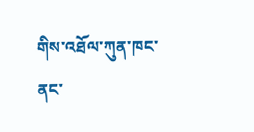གིས་འཐོལ་ཀུན་ཁང་ནང་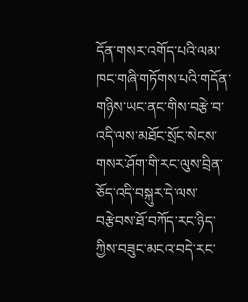དོན་གསར་འགོད་པའི་ལམ་ཁང་གཞི་གཏོགས་པའི་གདོན་གཉིས་ཡང་ནང་གིས་བརྩེ་བ་འདི་ལས་མཐོང་སྲོང་སེངས་གསར་ཤོག་གི་རང་ལུས་བྲིན་ཅོད་འདི་བསྐུར་དེ་ལས་བརྩེབས་ཐོ་བཀོད་རང་ཉིད་ཀྱིས་བཟུང་མངའ་བདེ་རང་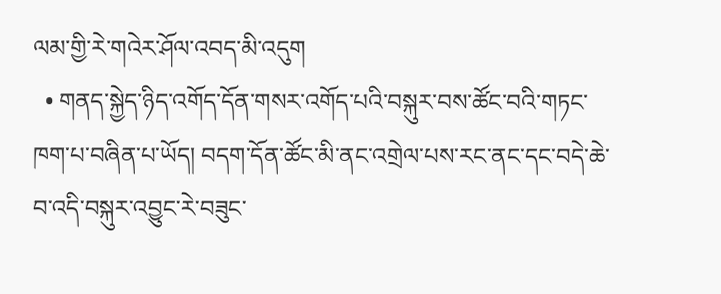ལམ་གྱི་རེ་གའེར་ཤོལ་འབད་མི་འདུག
  • གནད་སྐྱེད་ཉིད་འགོད་དོན་གསར་འགོད་པའི་བསྐུར་བས་ཚོང་བའི་གཏང་ཁག་པ་བཞིན་པ་ཡོད། བདག་དོན་ཚོང་མི་ནང་འགྲེལ་པས་རང་ནང་དང་བདེ་ཆེ་བ་འདི་བསྐུར་འབྱུང་རེ་བཟུང་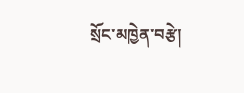སྲོང་མཁྱེན་བརྩེ།